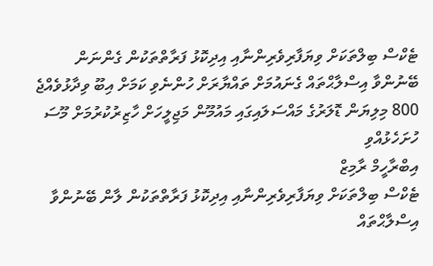ޓެކްސް ބިލްތަކަށް ވިޔަފާރިވެރިންނާއި އިދިކޮޅު ފަރާތްތަކުން ގެންނަން ބޭނުންވާ އިސްލާޙްތައް ގެނައުމަށް ތައްޔާރަށް ހުންނެވި ކަމަށް އިބޫ ވިދާޅުވެއްޖެ
800 މިލިޔަން ޑޮލަރުގެ މައްސަލައިގައި މައުމޫން މަޖިލީހަށް ހާޒިރުކުރުމަށް މޫސަ ހުށަހެޅުއްވި
އިބްރާހީމް ރާމިޒް
ޓެކްސް ބިލްތަކަށް ވިޔަފާރިވެރިންނާއި އިދިކޮޅު ފަރާތްތަކުން ލާން ބޭނުންވާ އިސްލާޙްތައް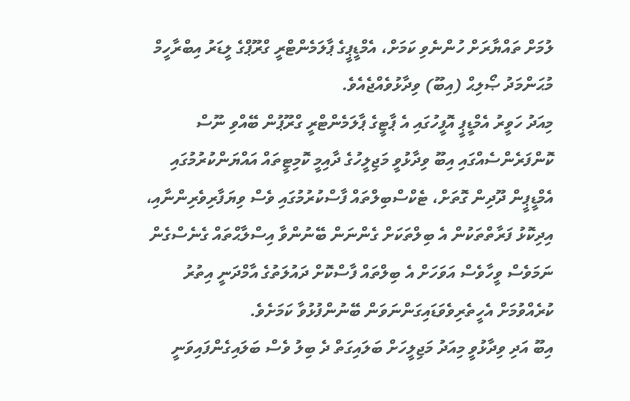ލުމަށް ތައްޔާރަށް ހުންނެވި ކަމަށް، އެމްޑީޕީގެ ޕާލަމެންޓްރީ ގްރޫޕްގެ ލީޑަރު އިބްރާހީމް މުޙަންމަދު ޞޯލިޙް (އިބޫ) ވިދާޅުވެއްޖެއެވެ.
މިއަދު ހަވީރު އެމްޑީޕީ އޮފީހުގައި އެ ޕާޓީގެ ޕާލަމެންޓްރީ ގްރޫޕުން ބޭއްވި ނޫސް ކޮންފަރެންސެއްގައި އިބޫ ވިދާޅުވީ މަޖިލީހުގެ ދާއިމީ ކޮމިޓީތައް އައްޔަންކުރުމުގައި އެމްޑީޕީން ދޫދިން ގޮތަށް، ޓެކްސްބިލްތައް ފާސްކުރުމުގައި ވެސް ވިޔަފާރިވެރިންނާއި، އިދިކޮޅު ފަރާތްތަކުން އެ ބިލްތަކަށް ގެންނަން ބޭނުންވާ އިސްލާޙްތައް ގެނެސްގެން ނަމަވެސް ވީހާވެސް އަވަހަށް އެ ބިލްތައް ފާސްކޮށް ދައުލަތުގެ އާމްދަނީ އިތުރު ކުރެއްވުމަށް އެހީތެރިވެވަޑައިގަންނަވަން ބޭނުންފުޅުވާ ކަމަށެވެ.
އިބޫ އަދި ވިދާޅުވީ މިއަދު މަޖިލީހަށް ބަލައިގަތް ދެ ބިލު ވެސް ބަލައިގެންފައިވަނީ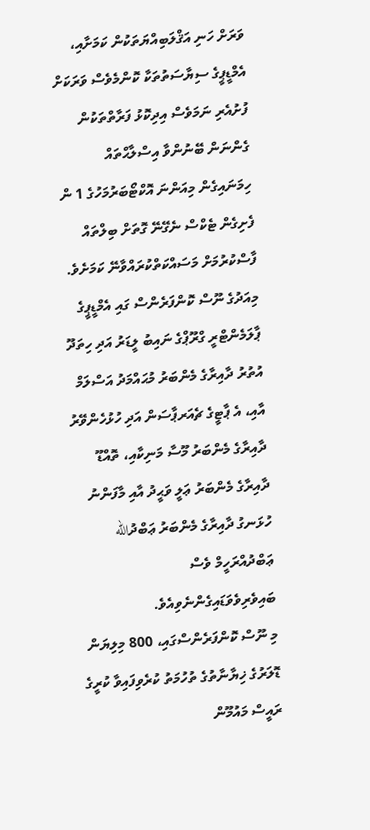ވަރަށް ހަނި އަޤްލަބިއްޔަތަކުން ކަމަށާއި، އެމްޑީޕީގެ ސިޔާސަތުތަކާ ކޮންމެވެސް ވަރަކަށް ފުށުއެރި ނަމަވެސް އިދިކޮޅު ފަރާތްތަކުން ގެންނަން ބޭނުންވާ އިސްލާޙްތައް ހިމަނައިގެން މިއަންނަ އޮކްޓޯބަރުމަހުގެ 1 ން ފެށިގެން ޓެކްސް ނެގޭނޭ ގޮތަށް ބިލްތައް ފާސްކުރުމަށް މަސައްކަތްކުރައްވާނޭ ކަމަށެވެ.
މިއަދުގެ ނޫސް ކޮންފަރެންސް ގައި އެމްޑީޕީގެ ޕާލަމެންޓްރީ ގްރޫޕްގެ ނައިބު ލީޑަރު އަދި ހިތަދޫ އުތުރު ދާއިރާގެ މެންބަރު މުޙައްމަދު އަސްލަމް އާއި، އެ ޕާޓީގެ ޗެއަރޕާސަން އަދި ހުޅުހެންވޭރު ދާއިރާގެ މެންބަރު މޫސާ މަނިކާއި، ތޮއްޑޫ ދާއިރާގެ މެންބަރު ޢަލީ ވަޙީދު އާއި މާފަންނު ހުޅަނގު ދާއިރާގެ މެންބަރު ޢަބްދުالله ޢަބްދުއްރަހީމް ވެސް ބައިވެރިވެވަޑައިގެންނެވިއެވެ.
މި ނޫސް ކޮންފަރެންސްގައި، 800 މިލިޔަން ޑޮލަރުގެ ޚިޔާނާތުގެ ތުހުމަތު ކުރެވިފައިވާ ކުރީގެ ރައީސް މައުމޫން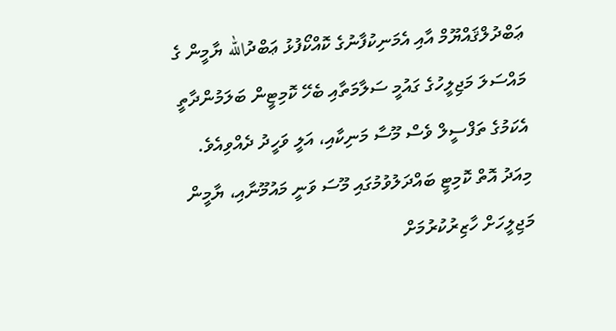ޢަބްދުލްޤައްޔޫމް އާއި އެމަނިކުފާނުގެ ކޮއްކޯފުޅު ޢަބްދުالله ޔާމީން ގެ މައްސަލަ މަޖިލީހުގެ ގައުމީ ސަލާމަތާއި ބެހޭ ކޮމިޓީން ބަލަމުންދާތީ އެކަމުގެ ތަފްސީލް ވެސް މޫސާ މަނިކާއި، އަލީ ވަހީދު ދެއްވިއެވެ.
މިއަދު އޮތް ކޮމިޓީ ބައްދަލުވުމުގައި މޫސަ ވަނީ މައުމޫނާއި، ޔާމީން މަޖިލީހަށް ހާޒިރުކުރުމަށް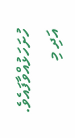ހުށަހަޅުއްވާފައެވެ. އަދި މި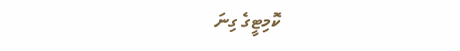ކޮމިޓީގެ ގިނަ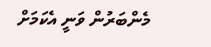މެންބަރުން ވަނީ އެކަމަށް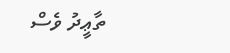ތާޢީދު ވެސް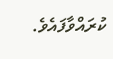ކުރައްވާފައެވެ.